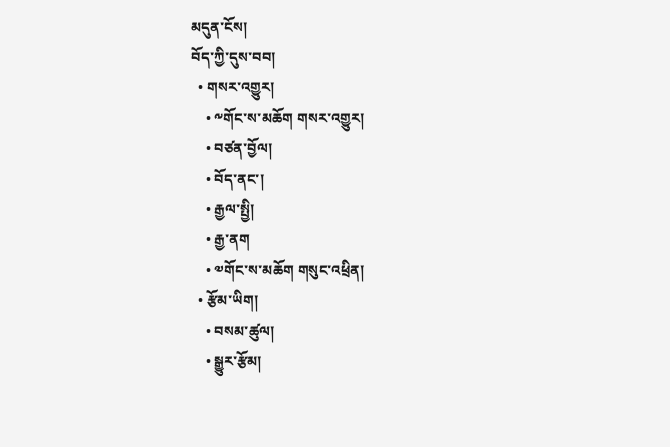མདུན་ངོས།
བོད་ཀྱི་དུས་བབ།
  • གསར་འགྱུར།
    • ༸གོང་ས་མཆོག གསར་འགྱུར།
    • བཙན་བྱོལ།
    • བོད་ནང་།
    • རྒྱལ་སྤྱི།
    • རྒྱ་ནག
    • ༧གོང་ས་མཆོག གསུང་འཕྲིན།
  • རྩོམ་ཡིག།
    • བསམ་ཚུལ།
    • སྒྱུར་རྩོམ།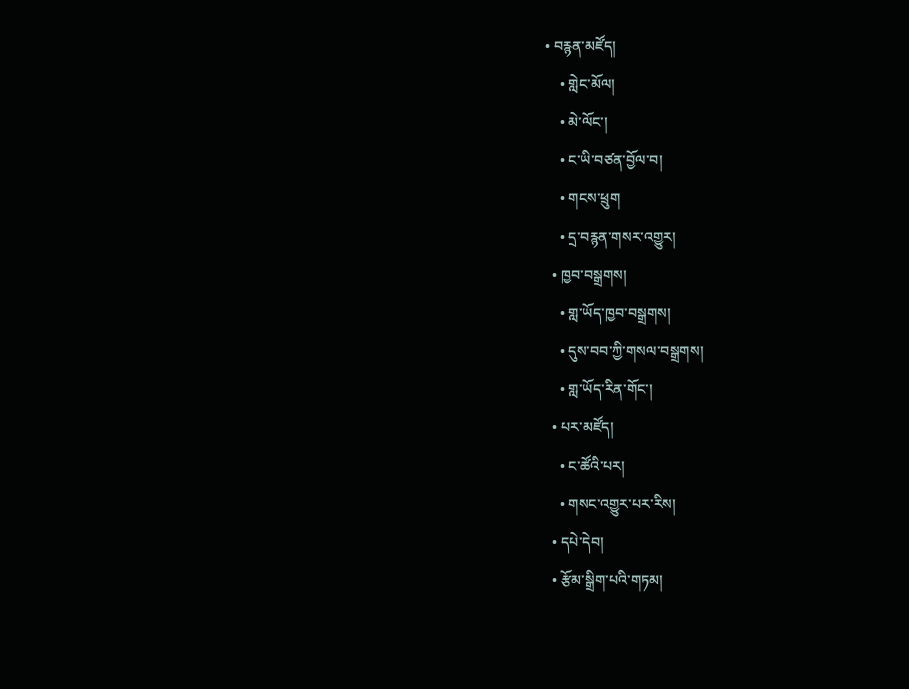• བརྙན་མཛོད།
    • གླེང་མོལ།
    • མེ་ལོང་།
    • ང་ཡི་བཙན་བྱོལ་བ།
    • གངས་ཕྲུག
    • དྲ་བརྙན་གསར་འགྱུར།
  • ཁྱབ་བསྒྲགས།
    • གླ་ཡོད་ཁྱབ་བསྒྲགས།
    • དུས་བབ་ཀྱི་གསལ་བསྒྲགས།
    • གླ་ཡོད་རིན་གོང་།
  • པར་མཛོད།
    • ང་ཚོའི་པར།
    • གསང་འགྱུར་པར་རིས།
  • དཔེ་དེབ།
  • རྩོམ་སྒྲིག་པའི་གཏམ།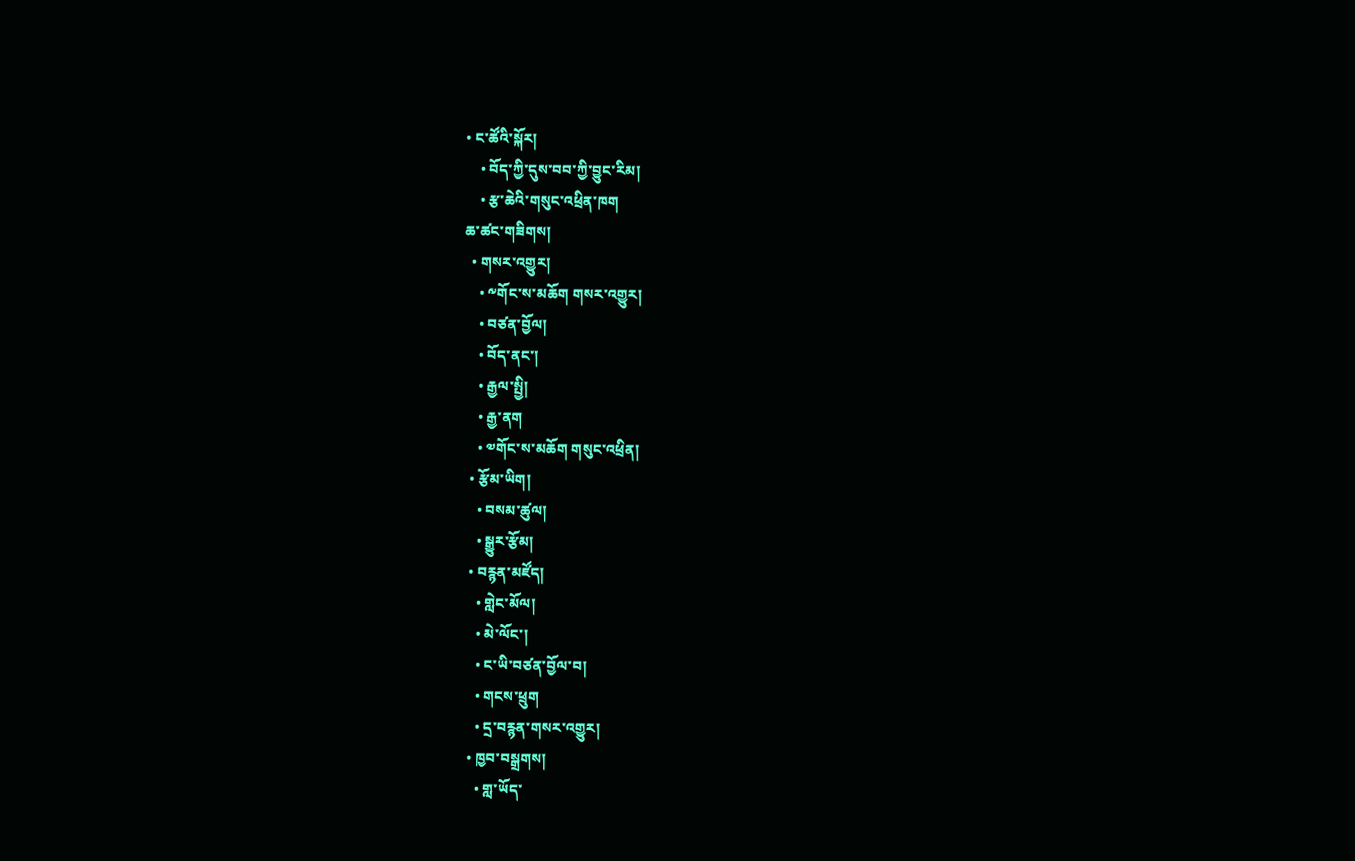• ང་ཚོའི་སྐོར།
    • བོད་ཀྱི་དུས་བབ་ཀྱི་བྱུང་རིམ།
    • རྩ་ཆེའི་གསུང་འཕྲིན་ཁག
ཆ་ཚང་གཟིགས།
  • གསར་འགྱུར།
    • ༸གོང་ས་མཆོག གསར་འགྱུར།
    • བཙན་བྱོལ།
    • བོད་ནང་།
    • རྒྱལ་སྤྱི།
    • རྒྱ་ནག
    • ༧གོང་ས་མཆོག གསུང་འཕྲིན།
  • རྩོམ་ཡིག།
    • བསམ་ཚུལ།
    • སྒྱུར་རྩོམ།
  • བརྙན་མཛོད།
    • གླེང་མོལ།
    • མེ་ལོང་།
    • ང་ཡི་བཙན་བྱོལ་བ།
    • གངས་ཕྲུག
    • དྲ་བརྙན་གསར་འགྱུར།
  • ཁྱབ་བསྒྲགས།
    • གླ་ཡོད་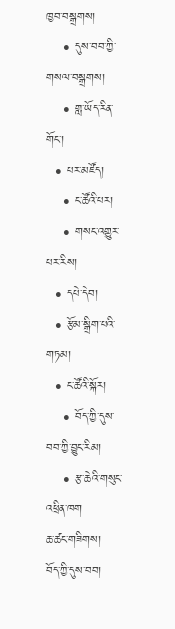ཁྱབ་བསྒྲགས།
    • དུས་བབ་ཀྱི་གསལ་བསྒྲགས།
    • གླ་ཡོད་རིན་གོང་།
  • པར་མཛོད།
    • ང་ཚོའི་པར།
    • གསང་འགྱུར་པར་རིས།
  • དཔེ་དེབ།
  • རྩོམ་སྒྲིག་པའི་གཏམ།
  • ང་ཚོའི་སྐོར།
    • བོད་ཀྱི་དུས་བབ་ཀྱི་བྱུང་རིམ།
    • རྩ་ཆེའི་གསུང་འཕྲིན་ཁག
ཆ་ཚང་གཟིགས།
བོད་ཀྱི་དུས་བབ།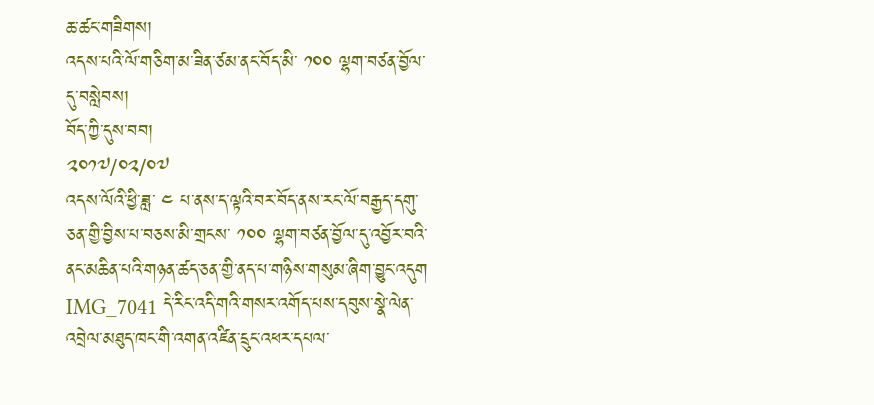ཆ་ཚང་གཟིགས།
འདས་པའི་ལོ་གཅིག་མ་ཟིན་ཙམ་ནང་བོད་མི་ ༡༠༠ ལྷག་བཙན་བྱོལ་དུ་བསླེབས།
བོད་ཀྱི་དུས་བབ།
༢༠༡༧/༠༢/༠༧
འདས་ལོའི་ཕྱི་ཟླ་ ༤ པ་ནས་ད་ལྟའི་བར་བོད་ནས་རང་ལོ་བརྒྱད་དགུ་ཅན་གྱི་བྱིས་པ་བཅས་མི་གྲངས་ ༡༠༠ ལྷག་བཙན་བྱོལ་དུ་འབྱོར་བའི་ནང་མཆིན་པའི་གཉན་ཚད་ཅན་གྱི་ནད་པ་གཉིས་གསུམ་ཞིག་བྱུང་འདུག
IMG_7041 དེ་རིང་འདི་གའི་གསར་འགོད་པས་དབུས་སྣེ་ལེན་འབྲེལ་མཐུད་ཁང་གི་འགན་འཛིན་དྲུང་འཕར་དཔལ་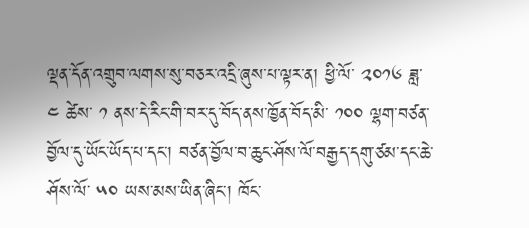ལྡན་དོན་འགྲུབ་ལགས་སུ་བཅར་འདྲི་ཞུས་པ་ལྟར་ན། ཕྱི་ལོ་ ༢༠༡༦ ཟླ་ ༤ ཚེས་ ༡ ནས་དེ་རིང་གི་བར་དུ་བོད་ནས་ཁྱོན་བོད་མི་ ༡༠༠ ལྷག་བཙན་བྱོལ་དུ་ཡོང་ཡོད་པ་དང་། བཙན་བྱོལ་བ་ཆུང་ཤོས་ལོ་བརྒྱད་དགུ་ཙམ་དང་ཆེ་ཤོས་ལོ་ ༥༠ ཡས་མས་ཡིན་ཞིང་། ཁོང་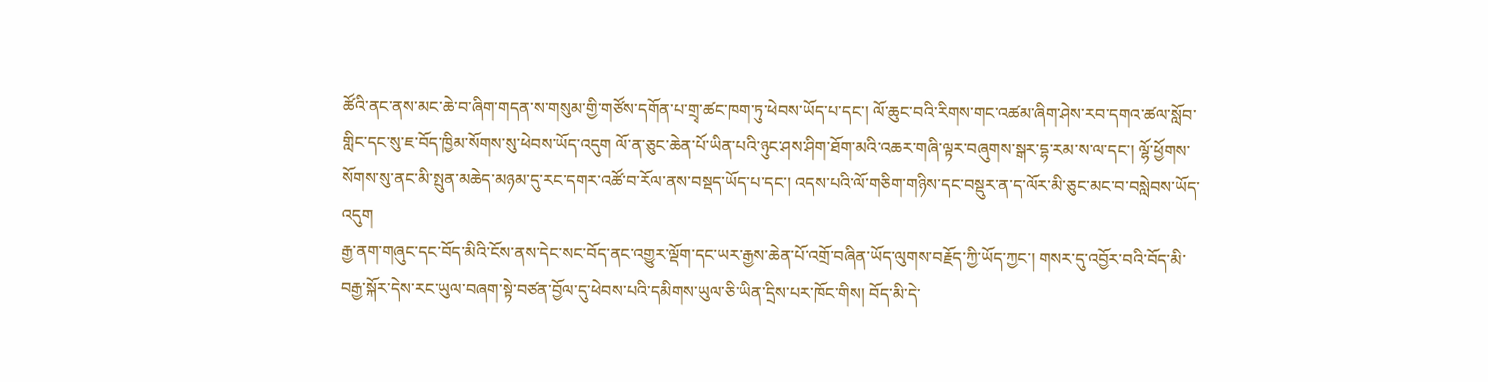ཚོའི་ནང་ནས་མང་ཆེ་བ་ཞིག་གདན་ས་གསུམ་གྱི་གཙོས་དགོན་པ་གྲྭ་ཚང་ཁག་ཏུ་ཕེབས་ཡོད་པ་དང་། ལོ་ཆུང་བའི་རིགས་གང་འཚམ་ཞིག་ཤེས་རབ་དགའ་ཚལ་སློབ་གླིང་དང་སུ་ཇ་བོད་ཁྱིམ་སོགས་སུ་ཕེབས་ཡོད་འདུག ལོ་ན་ཅུང་ཆེན་པོ་ཡིན་པའི་ཉུང་ཤས་ཤིག་ཐོག་མའི་འཆར་གཞི་ལྟར་བཞུགས་སྒར་དྷ་རམ་ས་ལ་དང་། ལྷོ་ཕྱོགས་སོགས་སུ་ནང་མི་སྤུན་མཆེད་མཉམ་དུ་རང་དགར་འཚོ་བ་རོལ་ནས་བསྡད་ཡོད་པ་དང་། འདས་པའི་ལོ་གཅིག་གཉིས་དང་བསྡུར་ན་ད་ལོར་མི་ཅུང་མང་བ་བསླེབས་ཡོད་འདུག
རྒྱ་ནག་གཞུང་དང་བོད་མིའི་ངོས་ནས་དེང་སང་བོད་ནང་འགྱུར་ལྡོག་དང་ཡར་རྒྱས་ཆེན་པོ་འགྲོ་བཞིན་ཡོད་ལུགས་བརྗོད་ཀྱི་ཡོད་ཀྱང་། གསར་དུ་འབྱོར་བའི་བོད་མི་བརྒྱ་སྐོར་དེས་རང་ཡུལ་བཞག་སྟེ་བཙན་བྱོལ་དུ་ཕེབས་པའི་དམིགས་ཡུལ་ཅི་ཡིན་དྲིས་པར་ཁོང་གིས། བོད་མི་དེ་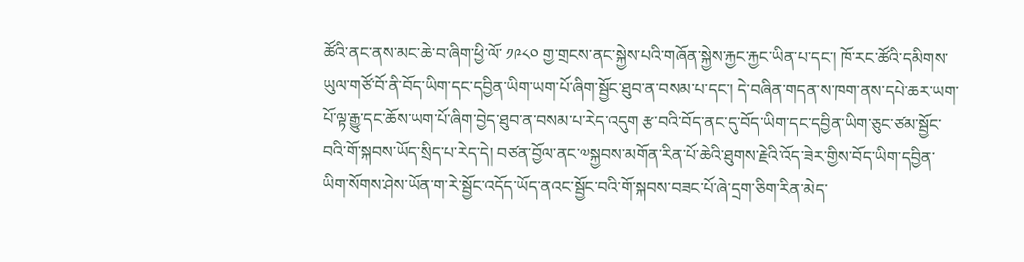ཚོའི་ནང་ནས་མང་ཆེ་བ་ཞིག་ཕྱི་ལོ་ ༡༩༨༠ གྱ་གྲངས་ནང་སྐྱེས་པའི་གཞོན་སྐྱེས་རྐྱང་རྐྱང་ཡིན་པ་དང་། ཁོ་རང་ཚོའི་དམིགས་ཡུལ་གཙོ་བོ་ནི་བོད་ཡིག་དང་དབྱིན་ཡིག་ཡག་པོ་ཞིག་སྦྱོང་ཐུབ་ན་བསམ་པ་དང་། དེ་བཞིན་གདན་ས་ཁག་ནས་དཔེ་ཆར་ཡག་པོ་ལྟ་རྒྱུ་དང་ཆོས་ཡག་པོ་ཞིག་བྱེད་ཐུབ་ན་བསམ་པ་རེད་འདུག རྩ་བའི་བོད་ནང་དུ་བོད་ཡིག་དང་དབྱིན་ཡིག་ཅུང་ཙམ་སྦྱོང་བའི་གོ་སྐབས་ཡོད་སྲིད་པ་རེད་དེ། བཙན་བྱོལ་ནང་༧སྐྱབས་མགོན་རིན་པོ་ཆེའི་ཐུགས་རྗེའི་འོད་ཟེར་གྱིས་བོད་ཡིག་དབྱིན་ཡིག་སོགས་ཤེས་ཡོན་ག་རེ་སྦྱོང་འདོད་ཡོད་ནའང་སྦྱོང་བའི་གོ་སྐབས་བཟང་པོ་ཞེ་དྲག་ཅིག་རིན་མེད་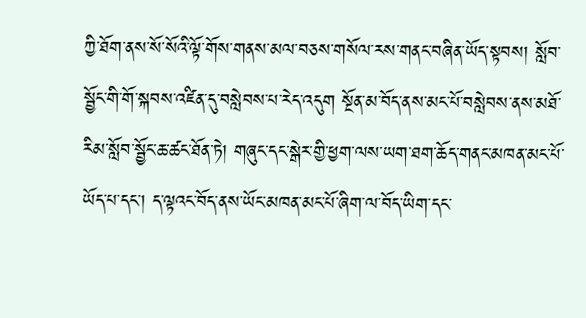ཀྱི་ཐོག་ནས་སོ་སོའི་ལྟོ་གོས་གནས་མལ་བཅས་གསོལ་རས་གནང་བཞིན་ཡོད་སྟབས། སློབ་སྦྱོང་གི་གོ་སྐབས་འཛིན་དུ་བསླེབས་པ་རེད་འདུག སྔོན་མ་བོད་ནས་མང་པོ་བསླེབས་ནས་མཐོ་རིམ་སློབ་སྦྱོང་ཆ་ཚང་ཐོན་ཏེ། གཞུང་དང་སྒེར་གྱི་ཕྱག་ལས་ཡག་ཐག་ཆོད་གནང་མཁན་མང་པོ་ཡོད་པ་དང་། ད་ལྟའང་བོད་ནས་ཡོང་མཁན་མང་པོ་ཞིག་ལ་བོད་ཡིག་དང་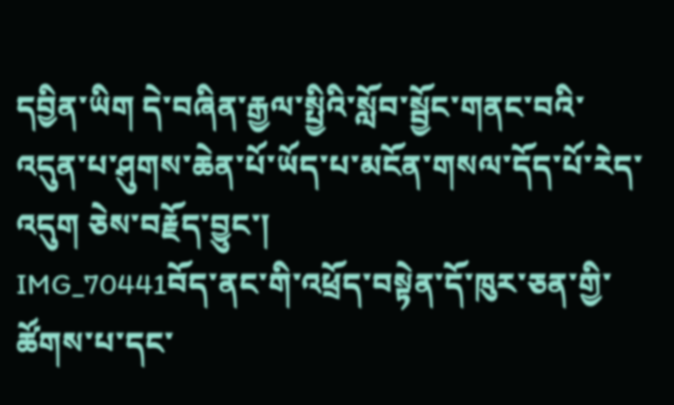དབྱིན་ཡིག དེ་བཞིན་རྒྱལ་སྤྱིའི་སློབ་སྦྱོང་གནང་བའི་འདུན་པ་ཤུགས་ཆེན་པོ་ཡོད་པ་མངོན་གསལ་དོད་པོ་རེད་འདུག ཅེས་བརྗོད་བྱུང་།
IMG_70441བོད་ནང་གི་འཕྲོད་བསྟེན་དོ་ཁུར་ཅན་གྱི་ཚོགས་པ་དང་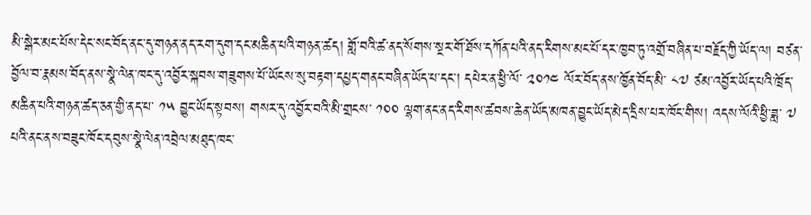མི་སྒེར་མང་པོས་དེང་སང་བོད་ནང་དུ་གཉན་ནད་རག་དུག་དང་མཆིན་པའི་གཉན་ཚད། གློ་བའི་ཚ་ནད་སོགས་སྔར་གོ་ཐོས་དཀོན་པའི་ནད་རིགས་མང་པོ་དར་ཁྱབ་ཏུ་འགྲོ་བཞིན་པ་བརྗོད་ཀྱི་ཡོད་ལ། བཙན་བྱོལ་བ་རྣམས་བོད་ནས་སྣེ་ལེན་ཁང་དུ་འབྱོར་སྐབས་གཟུགས་པོ་ཡོངས་སུ་བརྟག་དཔྱད་གནང་བཞིན་ཡོད་པ་དང་། དཔེར་ན་ཕྱི་ལོ་ ༢༠༡༤ ལོར་བོད་ནས་ཁྱོན་བོད་མི་ ༨༧ ཙམ་འབྱོར་ཡོད་པའི་ཁྲོད་མཆིན་པའི་གཉན་ཚད་ཅན་གྱི་ནད་པ་ ༡༥ བྱུང་ཡོད་སྟབས། གསར་དུ་འབྱོར་བའི་མི་གྲངས་ ༡༠༠ ལྷག་ནང་ནད་རིགས་ཚབས་ཆེན་ཡོད་མཁན་བྱུང་ཡོད་མེད་དྲིས་པར་ཁོང་གིས། འདས་ལོའི་ཕྱི་ཟླ་ ༧ པའི་ནང་ནས་བཟུང་ཁོང་དབུས་སྣེ་ལེན་འབྲེལ་མཐུད་ཁང་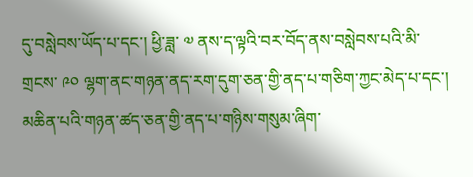དུ་བསླེབས་ཡོད་པ་དང་། ཕྱི་ཟླ་ ༧ ནས་ད་ལྟའི་བར་བོད་ནས་བསླེབས་པའི་མི་གྲངས་ ༩༠ ལྷག་ནང་གཉན་ནད་རག་དུག་ཅན་གྱི་ནད་པ་གཅིག་ཀྱང་མེད་པ་དང་། མཆིན་པའི་གཉན་ཚད་ཅན་གྱི་ནད་པ་གཉིས་གསུམ་ཞིག་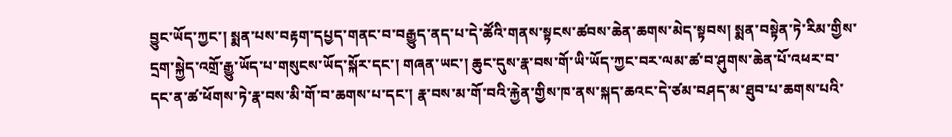བྱུང་ཡོད་ཀྱང་། སྨན་པས་བརྟག་དཔྱད་གནང་བ་བརྒྱུད་ནད་པ་དེ་ཚོའི་གནས་སྟངས་ཚབས་ཆེན་ཆགས་མེད་སྟབས། སྨན་བསྟེན་ཏེ་རིམ་གྱིས་དྲག་སྐྱེད་འགྲོ་རྒྱུ་ཡོད་པ་གསུངས་ཡོད་སྐོར་དང་། གཞན་ཡང་། ཆུང་དུས་རྣ་བས་གོ་ཡི་ཡོད་ཀྱང་བར་ལམ་ཚ་བ་ཤུགས་ཆེན་པོ་འཕར་བ་དང་ན་ཚ་ཕོགས་ཏེ་རྣ་བས་མི་གོ་བ་ཆགས་པ་དང་། རྣ་བས་མ་གོ་བའི་རྐྱེན་གྱིས་ཁ་ནས་སྐད་ཆའང་དེ་ཙམ་བཤད་མ་ཐུབ་པ་ཆགས་པའི་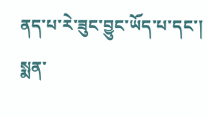ནད་པ་རེ་ཟུང་བྱུང་ཡོད་པ་དང་། སྨན་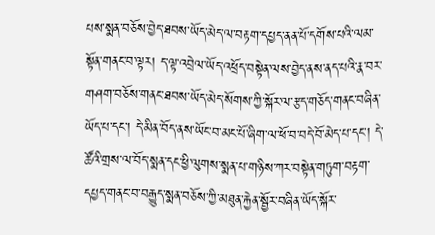པས་སྨན་བཅོས་བྱེད་ཐབས་ཡོད་མེད་ལ་བརྟག་དཔྱད་ནན་པོ་དགོས་པའི་ལམ་སྟོན་གནང་བ་ལྟར། ད་ལྟ་འབྲེལ་ཡོད་འཕྲོད་བསྟེན་ལས་བྱེད་ནས་ནད་པའི་རྣ་བར་གཤག་བཅོས་གནང་ཐབས་ཡོད་མེད་སོགས་ཀྱི་སྐོར་ལ་རྩད་གཅོད་གནང་བཞིན་ཡོད་པ་དང་། དེ་མིན་བོད་ནས་ཡོང་བ་མང་པོ་ཞིག་ལ་ཕོ་བ་བདེ་བོ་མེད་པ་དང་། དེ་ཚོའི་གྲས་ལ་བོད་སྨན་དང་ཕྱི་ལུགས་སྨན་པ་གཉིས་ཀར་བསྟེན་གཏུག་བརྟག་དཔྱད་གནང་བ་བརྒྱུད་སྨན་བཅོས་ཀྱི་མཐུན་རྐྱེན་སྦྱོར་བཞིན་ཡོད་སྐོར་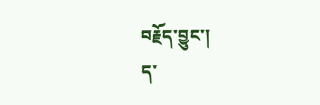བརྗོད་བྱུང་།
ད་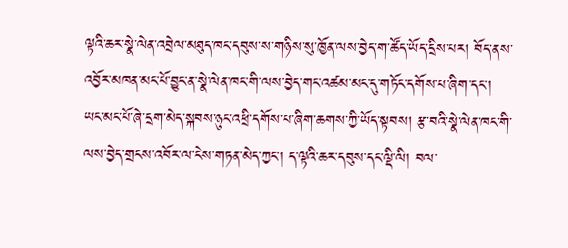ལྟའི་ཆར་སྣེ་ལེན་འབྲེལ་མཐུད་ཁང་དབུས་ས་གཉིས་སུ་ཁྱོན་ལས་བྱེད་ག་ཚོད་ཡོད་དྲིས་པར། བོད་ནས་འབྱོར་མཁན་མང་པོ་བྱུང་ན་སྣེ་ལེན་ཁང་གི་ལས་བྱེད་གང་འཚམ་མང་དུ་གཏོང་དགོས་པ་ཞིག་དང་། ཡང་མང་པོ་ཞེ་དྲག་མེད་སྐབས་ཉུང་འཕྲི་དགོས་པ་ཞིག་ཆགས་ཀྱི་ཡོད་སྟབས། རྩ་བའི་སྣེ་ལེན་ཁང་གི་ལས་བྱེད་གྲངས་འབོར་ལ་ངེས་གཏན་མེད་ཀྱང་། ད་ལྟའི་ཆར་དབུས་དང་ལྡི་ལི། བལ་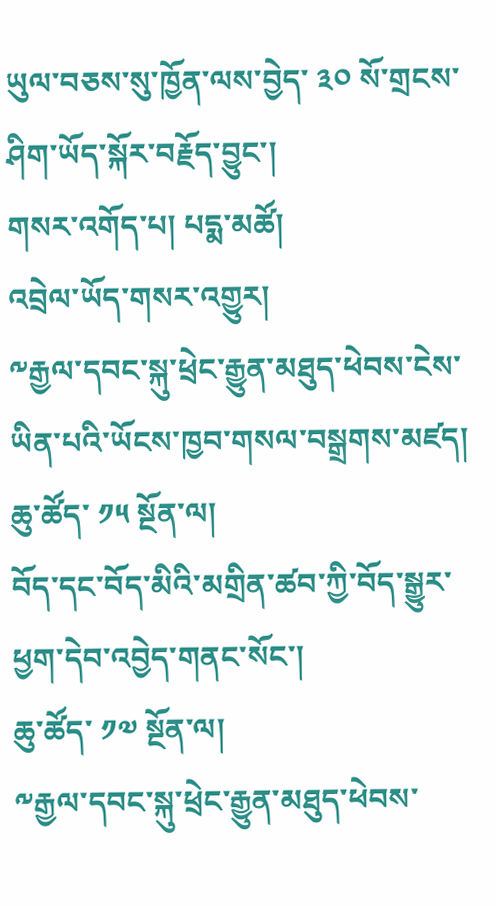ཡུལ་བཅས་སུ་ཁྱོན་ལས་བྱེད་ ༣༠ སོ་གྲངས་ཤིག་ཡོད་སྐོར་བརྗོད་བྱུང་།
གསར་འགོད་པ། པདྨ་མཚོ།
འབྲེལ་ཡོད་གསར་འགྱུར།
༸རྒྱལ་དབང་སྐུ་ཕྲེང་རྒྱུན་མཐུད་ཕེབས་ངེས་ཡིན་པའི་ཡོངས་ཁྱབ་གསལ་བསྒྲགས་མཛད།
ཆུ་ཚོད་ ༡༥ སྔོན་ལ།
བོད་དང་བོད་མིའི་མགྲིན་ཚབ་ཀྱི་བོད་སྒྱུར་ཕྱག་དེབ་འབྱེད་གནང་སོང་།
ཆུ་ཚོད་ ༡༧ སྔོན་ལ།
༸རྒྱལ་དབང་སྐུ་ཕྲེང་རྒྱུན་མཐུད་ཕེབས་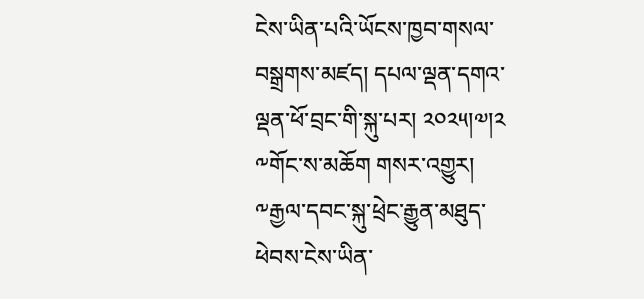ངེས་ཡིན་པའི་ཡོངས་ཁྱབ་གསལ་བསྒྲགས་མཛད། དཔལ་ལྡན་དགའ་ལྡན་ཕོ་བྲང་གི་སྐུ་པར། ༢༠༢༥།༧།༢
༸གོང་ས་མཆོག གསར་འགྱུར།
༸རྒྱལ་དབང་སྐུ་ཕྲེང་རྒྱུན་མཐུད་ཕེབས་ངེས་ཡིན་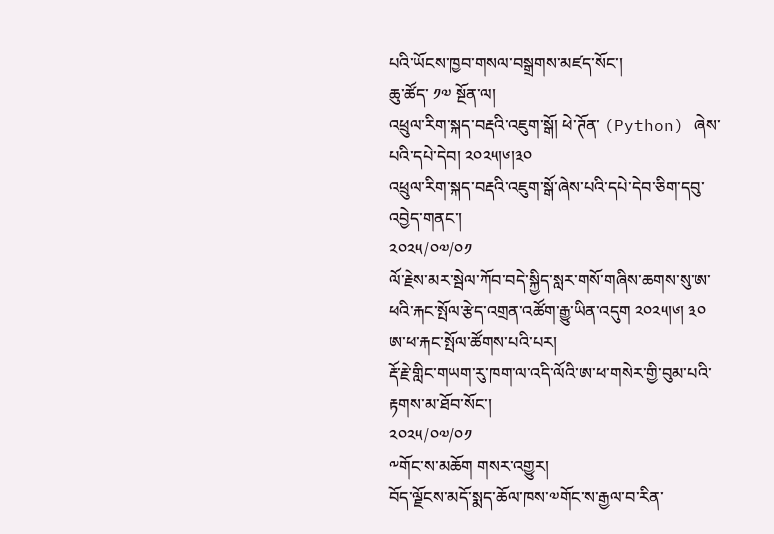པའི་ཡོངས་ཁྱབ་གསལ་བསྒྲགས་མཛད་སོང་།
ཆུ་ཚོད་ ༡༧ སྔོན་ལ།
འཕྲུལ་རིག་སྐད་བརྡའི་འཇུག་སྒོ། ཕེ་ཊོན་ (Python) ཞེས་པའི་དཔེ་དེབ། ༢༠༢༥།༦།༣༠
འཕྲུལ་རིག་སྐད་བརྡའི་འཇུག་སྒོ་ཞེས་པའི་དཔེ་དེབ་ཅིག་དབུ་འབྱེད་གནང་།
༢༠༢༥/༠༧/༠༡
ལོ་རྗེས་མར་སྦེལ་ཀོབ་བདེ་སྐྱིད་སླར་གསོ་གཞིས་ཆགས་སུ་ཨ་ཕའི་རྐང་སྤོལ་རྩེད་འགྲན་འཚོག་རྒྱུ་ཡིན་འདུག ༢༠༢༥།༦། ༣༠ ཨ་ཕ་རྐང་སྤོལ་ཚོགས་པའི་པར།
རྡོ་རྗེ་གླིང་གཡག་རུ་ཁག་ལ་འདི་ལོའི་ཨ་ཕ་གསེར་གྱི་བུམ་པའི་རྟགས་མ་ཐོབ་སོང་།
༢༠༢༥/༠༧/༠༡
༸གོང་ས་མཆོག གསར་འགྱུར།
བོད་ལྗོངས་མདོ་སྨད་ཆོལ་ཁས་༧གོང་ས་རྒྱལ་བ་རིན་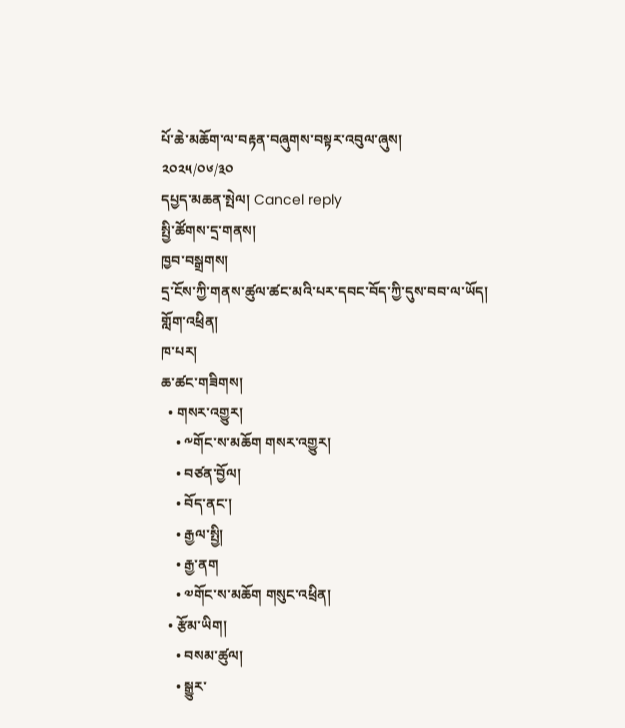པོ་ཆེ་མཆོག་ལ་བརྟན་བཞུགས་བསྟར་འབུལ་ཞུས།
༢༠༢༥/༠༦/༣༠
དཔྱད་མཆན་སྤེལ། Cancel reply
སྤྱི་ཚོགས་དྲ་གནས།
ཁྱབ་བསྒྲགས།
དྲ་ངོས་ཀྱི་གནས་ཚུལ་ཚང་མའི་པར་དབང་བོད་ཀྱི་དུས་བབ་ལ་ཡོད།
གློག་འཕྲིན།
ཁ་པར།
ཆ་ཚང་གཟིགས།
  • གསར་འགྱུར།
    • ༸གོང་ས་མཆོག གསར་འགྱུར།
    • བཙན་བྱོལ།
    • བོད་ནང་།
    • རྒྱལ་སྤྱི།
    • རྒྱ་ནག
    • ༧གོང་ས་མཆོག གསུང་འཕྲིན།
  • རྩོམ་ཡིག།
    • བསམ་ཚུལ།
    • སྒྱུར་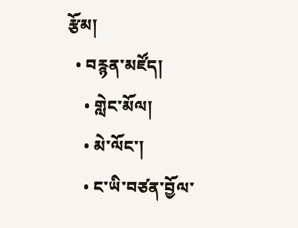རྩོམ།
  • བརྙན་མཛོད།
    • གླེང་མོལ།
    • མེ་ལོང་།
    • ང་ཡི་བཙན་བྱོལ་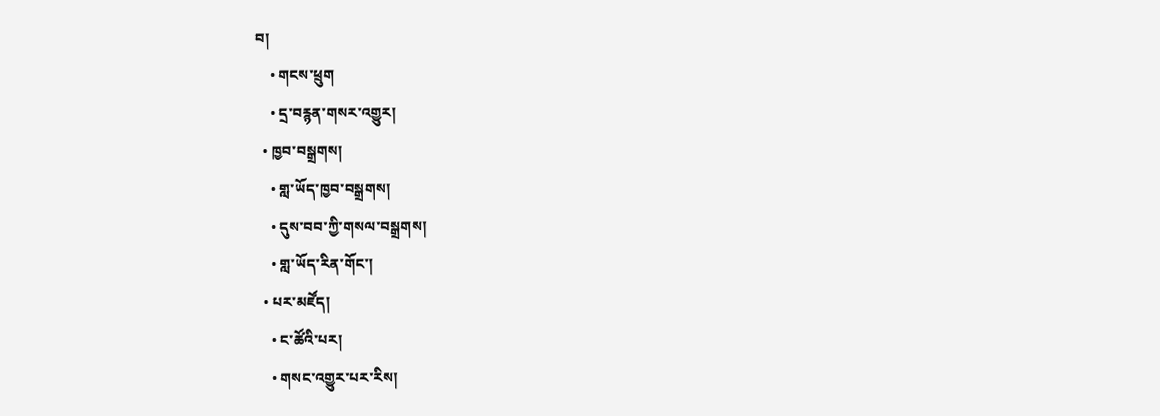བ།
    • གངས་ཕྲུག
    • དྲ་བརྙན་གསར་འགྱུར།
  • ཁྱབ་བསྒྲགས།
    • གླ་ཡོད་ཁྱབ་བསྒྲགས།
    • དུས་བབ་ཀྱི་གསལ་བསྒྲགས།
    • གླ་ཡོད་རིན་གོང་།
  • པར་མཛོད།
    • ང་ཚོའི་པར།
    • གསང་འགྱུར་པར་རིས།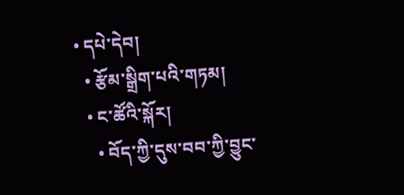• དཔེ་དེབ།
  • རྩོམ་སྒྲིག་པའི་གཏམ།
  • ང་ཚོའི་སྐོར།
    • བོད་ཀྱི་དུས་བབ་ཀྱི་བྱུང་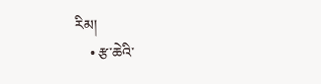རིམ།
    • རྩ་ཆེའི་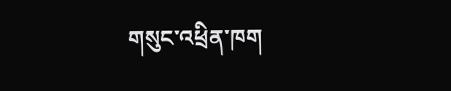གསུང་འཕྲིན་ཁག